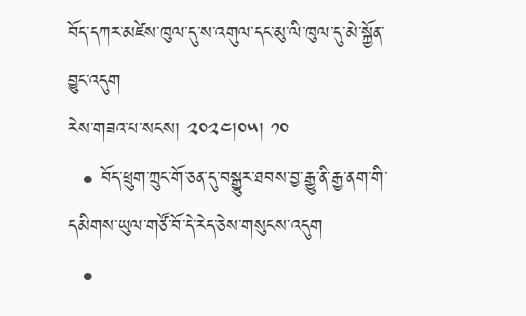བོད་དཀར་མཛེས་ཁུལ་དུ་ས་འགུལ་དང་མུ་ལི་ཁུལ་དུ་མེ་སྐྱོན་བྱུང་འདུག
རེས་གཟའ་པ་སངས། ༢༠༢༤།༠༥། ༡༠
  • བོད་ཕྲུག་ཀྲུང་གོ་ཅན་དུ་བསྒྱུར་ཐབས་བྱ་རྒྱུ་ནི་རྒྱ་ནག་གི་དམིགས་ཡུལ་གཙོ་བོ་དེ་རེད་ཅེས་གསུངས་འདུག
  •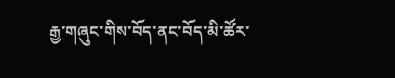རྒྱ་གཞུང་གིས་བོད་ནང་བོད་མི་ཚོར་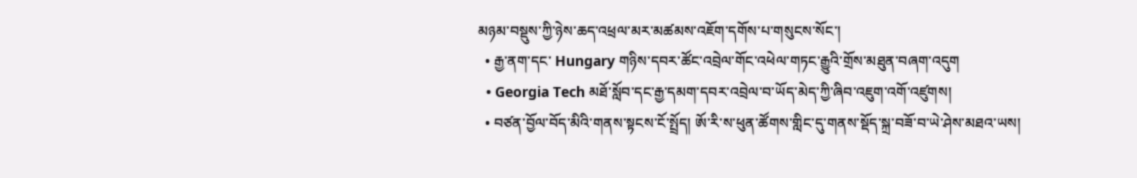མཉམ་བསྡུས་ཀྱི་ཉེས་ཆད་འཕྲལ་མར་མཚམས་འཇོག་དགོས་པ་གསུངས་སོང་།
  • རྒྱ་ནག་དང་ Hungary གཉིས་དབར་ཚོང་འབྲེལ་གོང་འཕེལ་གཏང་རྒྱུའི་གྲོས་མཐུན་བཞག་འདུག
  • Georgia Tech མཐོ་སློབ་དང་རྒྱ་དམག་དབར་འབྲེལ་བ་ཡོད་མེད་ཀྱི་ཞིབ་འཇུག་འགོ་འཛུགས།
  • བཙན་བྱོལ་བོད་མིའི་གནས་སྟངས་ངོ་སྤྲོད། ཨོ་རི་ས་ཕུན་ཚོགས་གླིང་དུ་གནས་སྡོད་སྐྲ་བཟོ་བ་ཡེ་ཤེས་མཐའ་ཡས།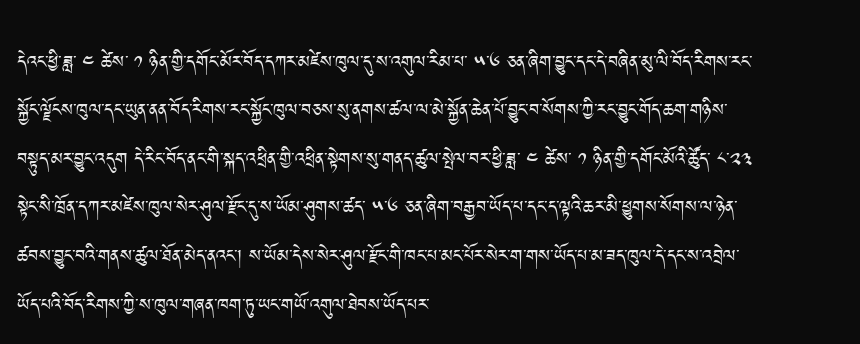དེའང་ཕྱི་ཟླ་ ༤ ཚེས་ ༡ ཉིན་གྱི་དགོང་མོར་བོད་དཀར་མཛེས་ཁུལ་དུ་ས་འགུལ་རིམ་པ་ ༥་༦ ཅན་ཞིག་བྱུང་དང་དེ་བཞིན་མུ་ལི་བོད་རིགས་རང་སྐྱོང་ལྗོངས་ཁུལ་དང་ཡུན་ནན་བོད་རིགས་རང་སྐྱོང་ཁུལ་བཅས་སུ་ནགས་ཚལ་ལ་མེ་སྐྱོན་ཆེན་པོ་བྱུང་བ་སོགས་ཀྱི་རང་བྱུང་གོད་ཆག་གཉིས་བསྟུད་མར་བྱུང་འདུག དེ་རིང་བོད་ནང་གི་སྐད་འཕྲིན་གྱི་འཕྲིན་སྟེགས་སུ་གནད་ཚུལ་སྤེལ་བར་ཕྱི་ཟླ་ ༤ ཚེས་ ༡ ཉིན་གྱི་དགོང་མོའི་ཚོུད་ ༨་༢༣ སྟེང་སི་ཁྲོན་དཀར་མཛེས་ཁུལ་སེར་ཤུལ་རྫོང་དུ་ས་ཡོམ་ཤུགས་ཚད་ ༥་༦ ཅན་ཞིག་བརྒྱབ་ཡོད་པ་དང་ད་ལྟའི་ཆར་མི་ཕྱུགས་སོགས་ལ་ཉེན་ཚབས་བྱུང་བའི་གནས་ཚུལ་ཐོན་མེད་ནའང་། ས་ཡོམ་དེས་སེར་ཤུལ་རྫོང་གི་ཁང་པ་མང་པོར་སེར་ག་གས་ཡོད་པ་མ་ཟད་ཁུལ་དེ་དང་ས་འབྲེལ་ཡོད་པའི་བོད་རིགས་ཀྱི་ས་ཁུལ་གཞན་ཁག་ཏུ་ཡང་གཡོ་འགུལ་ཐེབས་ཡོད་པར་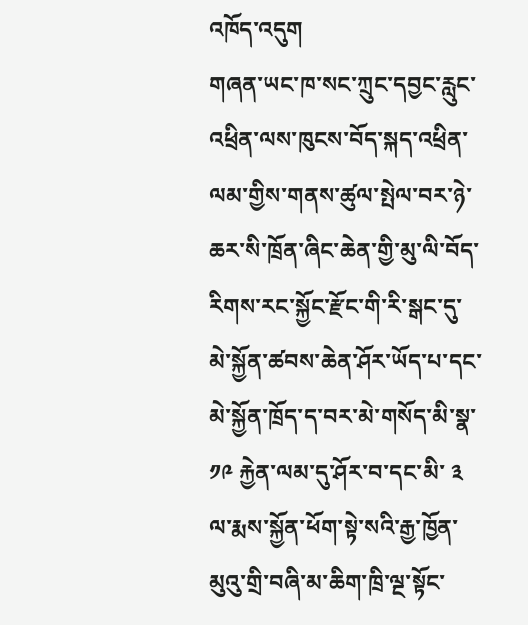འཁོད་འདུག
གཞན་ཡང་ཁ་སང་ཀྲུང་དབྱང་རླུང་འཕྲིན་ལས་ཁུངས་བོད་སྐད་འཕྲིན་ལམ་གྱིས་གནས་ཚུལ་སྤེལ་བར་ཉེ་ཆར་སི་ཁྲོན་ཞིང་ཆེན་གྱི་མུ་ལི་བོད་རིགས་རང་སྐྱོང་རྫོང་གི་རི་སྒང་དུ་མེ་སྐྱོན་ཚབས་ཆེན་ཤོར་ཡོད་པ་དང་མེ་སྐྱོན་ཁྲོད་ད་བར་མེ་གསོད་མི་སྣ་ ༡༩ རྐྱེན་ལམ་དུ་ཤོར་བ་དང་མི་ ༣ ལ་རྨས་སྐྱོན་ཕོག་སྟེ་སའི་རྒྱ་ཁྱོན་མུའུ་གྲི་བཞི་མ་ཆིག་ཁྲི་ལྔ་སྟོང་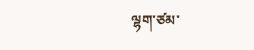ལྷག་ཙམ་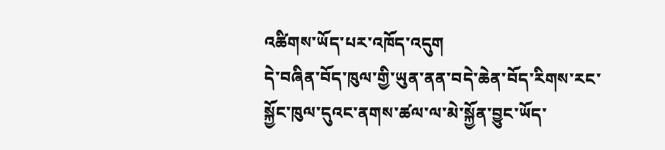འཚིགས་ཡོད་པར་འཁོད་འདུག
དེ་བཞིན་བོད་ཁུལ་གྱི་ཡུན་ནན་བདེ་ཆེན་བོད་རིགས་རང་སྐྱོང་ཁུལ་དུའང་ནགས་ཚལ་ལ་མེ་སྐྱོན་བྱུང་ཡོད་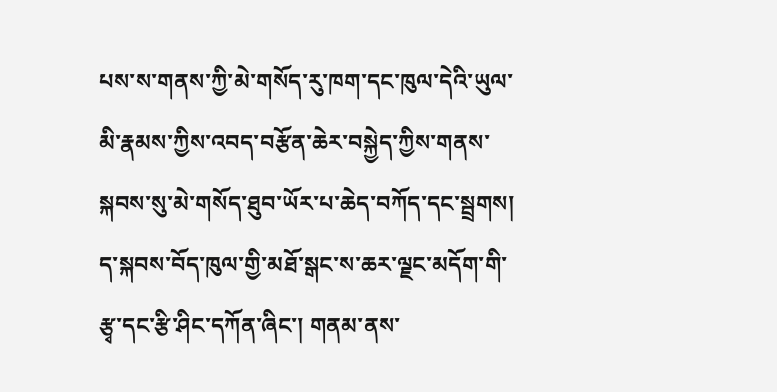པས་ས་གནས་ཀྱི་མེ་གསོད་རུ་ཁག་དང་ཁུལ་དེའི་ཡུལ་མི་རྣམས་ཀྱིས་འབད་བརྩོན་ཆེར་བསྐྱེད་ཀྱིས་གནས་སྐབས་སུ་མེ་གསོད་ཐུབ་ཡོར་པ་ཆེད་བཀོད་དང་སྦྲགས། ད་སྐབས་བོད་ཁུལ་གྱི་མཐོ་སྒང་ས་ཆར་ལྗང་མདོག་གི་རྩྭ་དང་རྩི་ཤིང་དཀོན་ཞིང་། གནམ་ནས་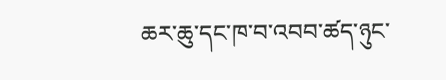ཆར་ཆུ་དང་ཁ་བ་འབབ་ཚད་ཉུང་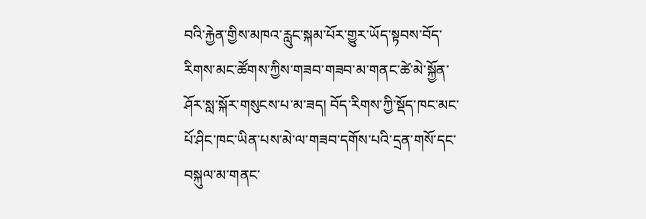བའི་རྐྱེན་གྱིས་མཁའ་རླུང་སྐམ་པོར་གྱུར་ཡོད་སྟབས་བོད་རིགས་མང་ཚོགས་ཀྱིས་གཟབ་གཟབ་མ་གནང་ཚེ་མེ་སྐྱོན་ཤོར་སླ་སྐོར་གསུངས་པ་མ་ཟད། བོད་རིགས་ཀྱི་སྡོད་ཁང་མང་པོ་ཤིང་ཁང་ཡིན་པས་མེ་ལ་གཟབ་དགོས་པའི་དྲན་གསོ་དང་བསྐུལ་མ་གནང་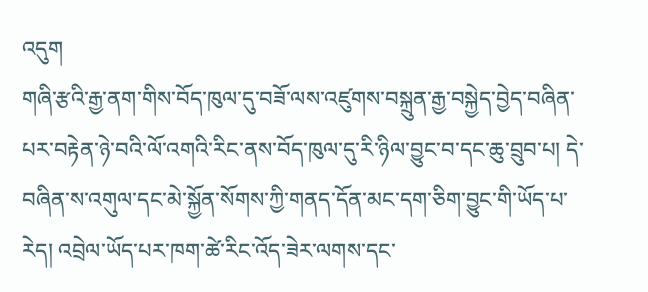འདུག
གཞི་རྩའི་རྒྱ་ནག་གིས་བོད་ཁུལ་དུ་བཟོ་ལས་འཛུགས་བསྐྲུན་རྒྱ་བསྐྱེད་བྱེད་བཞིན་པར་བརྟེན་ཉེ་བའི་ལོ་འགའི་རིང་ནས་བོད་ཁུལ་དུ་རི་ཉིལ་བྱུང་བ་དང་ཆུ་བྲུབ་པ། དེ་བཞིན་ས་འགུལ་དང་མེ་སྐྱོན་སོགས་ཀྱི་གནད་དོན་མང་དག་ཅིག་བྱུང་གི་ཡོད་པ་རེད། འབྲེལ་ཡོད་པར་ཁག་ཚེ་རིང་འོད་ཟེར་ལགས་དང་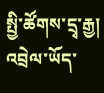སྤྱི་ཚོགས་དྲྭ་རྒྱ།
འབྲེལ་ཡོད་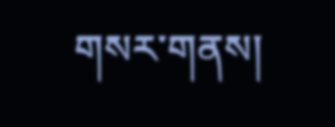གསར་གནས།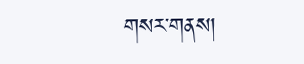གསར་གནས།